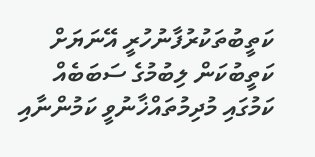ކަތީބުތަކުރުފާނުހުރީ އޭނަޔަށް ކަތީބުކަން ލިބުމުގެ ސަބަބެއް ކަމުގައި މުދިމުތައްޚާނުވީ ކަމުންނާއި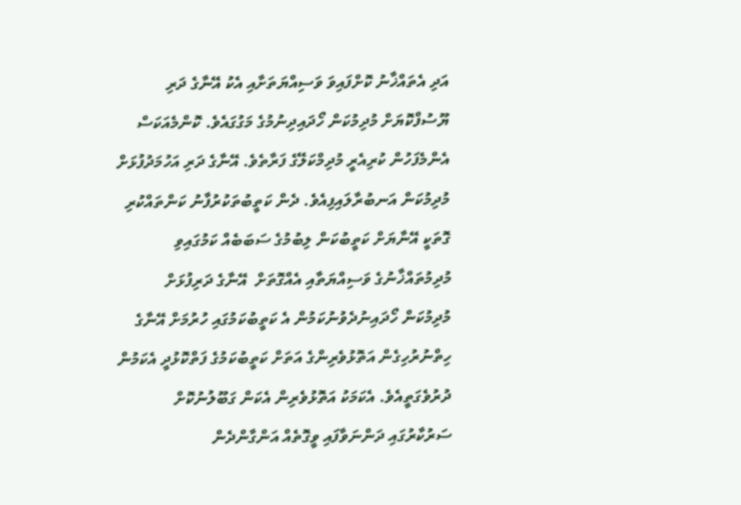އަދި އެތައްޚާނު ކޮށްފައިވަ ވަސިއްޔަތަށާއި އެކު އޭނާގެ ދަރި ޔޫސުފްކޮޔަށް މުދިމުކަން ހޯދައިދިނުމުގެ މަގުގައެވެ. ކޮންމެއަކަސް އެންމެފަހުން ކުރިއެރީ މުދިމްކަލޭގެ ފަރާތެވެ. އޭނާގެ ދަރި އަހުމަދުފުޅަށް މުދިމުކަން އަނބުރާލައިފިއެވެ. ދެން ކަތީބުތަކުރުފާނު ކަންތައްކުރި ގޮތަކީ އޭނާޔަށް ކަތީބުކަން ލިބުމުގެ ސަބަބެއް ކަމުގައިވި މުދިމުތައްޚާނުގެ ވަސިއްޔަތާއި އެއްގޮތަށް  އޭނާގެ ދަރިފުޅަށް މުދިމުކަން ހޯދައިނުދެވުނުކަމުން އެ ކަތީބުކަމުގައި ހުރުމަށް އޭނާގެ ހިތްނުރުހިގެން އަތޮޅުވެރިންގެ އަތަށް ކަތީބުކަމުގެ ފަތްކޮޅުދީ އެކަމުން ދުރުވެގަތީއެވެ. އެކަމަކު އަތޮޅުވެރިން އެކަން ގަބޫލުނުކޮށް ސަރުކާރުގައި ދަންނަވާފައި ވީގޮތެއް އަންގާންދެން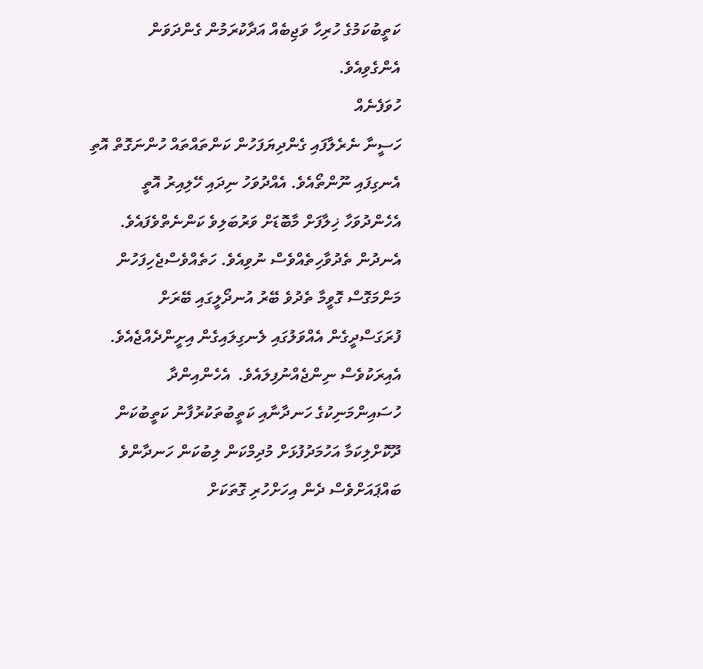ކަތީބުކަމުގެ ހުރިހާ ވަޖިބެއް އަދާކުރަމުން ގެންދަވަން އެންގެވިއެވެ.
ހުވަފެނެއް
ހަސީނާ ނެރެލާފައި ގެންދިޔަފަހުން ކަންތައްތައް ހުންނަގޮތް އޮތި އެނގިފައި ނޫންތޯއެވެ. އެއްދުވަހު ނިދައި ހޭލިއިރު އޮތީ އެހެންދުވަހާ ޚިލާފަށް މާބޮޑަށް ވަރުބަލިވެ ކަންނެތްވެފައެވެ. އެނދުން ތެދުވާހިތެއްވެސް ނުވިއެވެ. ހަތެއްވެސްޖެހިފަހުން މަންމަގޮސް ގޮވީމާ ތެދުވެ ބޭރު އުނދޯލީގައި ބޭރަށް ފުރަގަސްދީގެން އެއްވަލުގައި ލެނގިލައިގެން އިށީންދެއްޖެއެވެ. އެއިރަކުވެސް ނިންޖެއްނުފިލައެވެ.  އެހެންއިންދާ ހުސައިންމަނިކުގެ ހަނދާނާއި ކަތީބުތަކުރުފާނު ކަތީބުކަން ދޫކޮށްލިކަމާ އަހުމަދުފުޅަށް މުދިމްކަން ލިބުކަން ހަނދާންވެ ބައްޕައަށްވެސް ދެން އިހަށްހުރި ގޮތަކަށް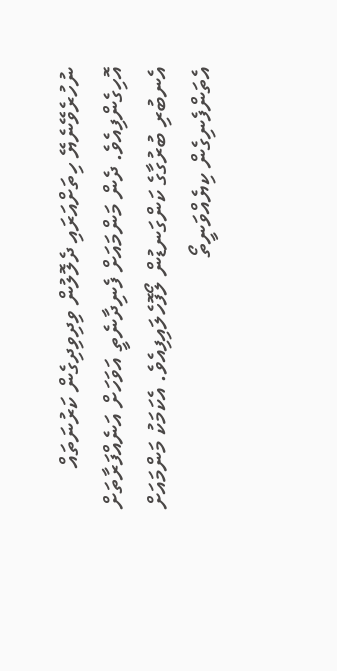ނުހުރެވޭނެޔޭ ހިތަށްއަރައި ދެލޮލުން ވިދިވިދިގެން ކަރުނަތައް އޮހިގެންފިއެވެ. ދެން މަންމައަށް ފެނިދާނެތީ އަވަހަށް އަނެއްފަރާތަށް އެނބުރި ބުރުގާގެ ކަންގަނޑުން ލޯފޮހެލައިފިއެވެ. އެކަމަކު މަންމައަށް އެތަންފެނިގެން ކިޔެއްވަނީތޯ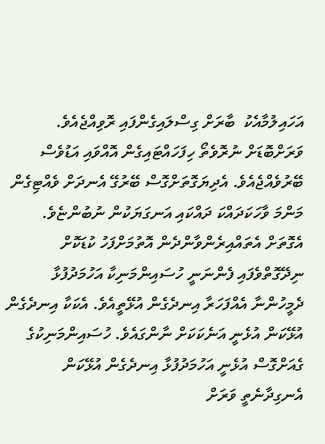އަހައިލުމާއެކު  ބާރަށް ގިސްލައިގެންފައި ރޮވިއްޖެއެވެ. ވަރަށްބޮޑަށް ނުރޮވެތޯ ހިފަހައްޓައިގެން އޮއްވައި އަޑުވެސް ބޭރުވެއްޖެއެވެ. އެދިޔަގޮތަށްގޮސް ބޭރުގޭ އެނދަށް ވެއްޓިގެން މަންމަ ވާހަކަދައްކަ ދައްކައި އަނގަޔަކުން ނުބުންޏެވެ. އެގޮތަށް އެތައްއިރެންވާންދެން އޮތުމަށްފަހު ކުޑަކޮށް ނިދޭގޮތްވެފައި ފެންނަނީ ހުސައިންމަނިކާ އަހުމަދުފުޅާ ދެމީހުންނާ އެއްފަހަރާ އިނދެގެން އުޅޭތީއެވެ. އެކަކާ އިނދެގެން އުޅޭކަން އުޅެނީ އަނެކަކަށް ނާންގައެވެ. ހުސައިންމަނިކުގެ ގެއަށްގޮސް އުޅެނީ އަހުމަދުފުޅާ އިނދެގެން އުޅޭކަން އެނގިދާނެތީ ވަރަށް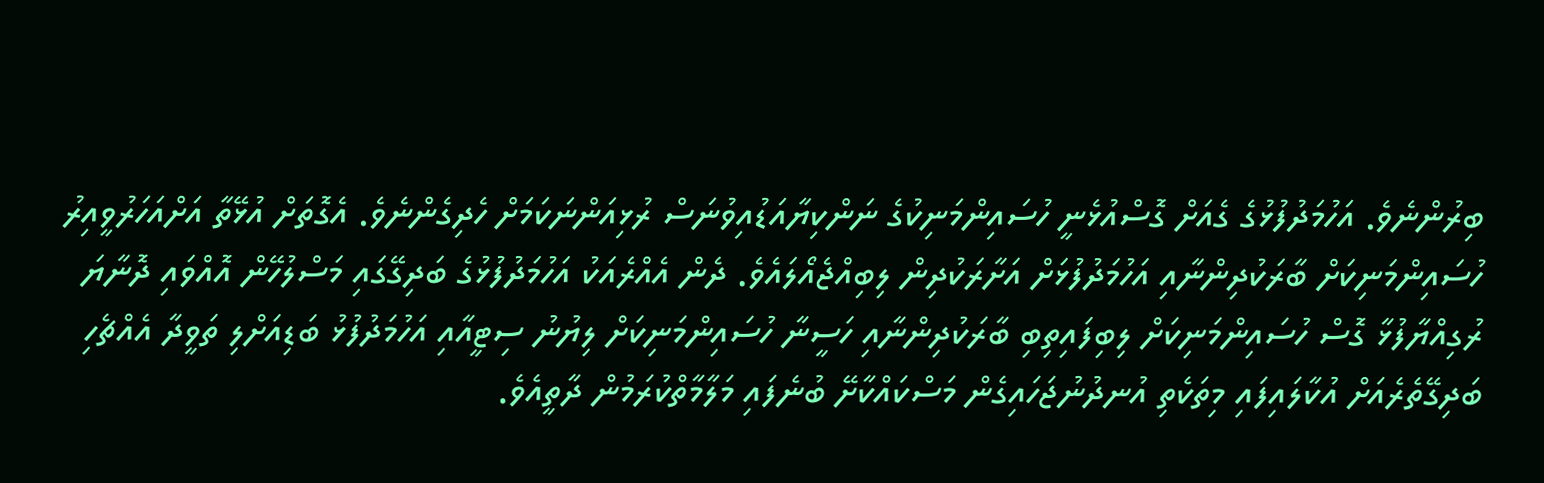ބިރުންނެވެ. އަހުމަދުފުޅުގެ ގެއަށް ގޮސްއުޅެނީ ހުސައިންމަނިކުގެ ނަންކިޔާއަޑުއިވުނަސް ރުޅިއަންނަކަމަށް ހެދިގެންނެވެ. އެގޮތަށް އުޅޭތާ އަށްއަހަރުވީއިރު ހުސައިންމަނިކަށް ބާރަކުދިންނާއި އަހުމަދުފުޅަށް އަށާރަކުދިން ލިބިއްޖެއޯލައެވެ. ދެން އެއްރެއަކު އަހުމަދުފުޅުގެ ބަދިގޭގައި މަސްލުހޭން އޮއްވައި ދޮނާޔަ ރުގިއްޔާފުޅާ ގޮސް ހުސައިންމަނިކަށް ލިބިފައިތިބި ބާރަކުދިންނާއި ހަސީނާ ހުސައިންމަނިކަށް ލިޔުނު ސިޓީއާއި އަހުމަދުފުޅު ބަޑިއަށްލި ތަވީދާ އެއްޗެހި ބަދިގޭތެރެއަށް އުކާލައިފައި މިތަކެތި އުނދުނުޖަހައިގެން މަސްކައްކާށޭ ބުނެފައި މަލާމާތްކުރަމުން ދާތީއެވެ.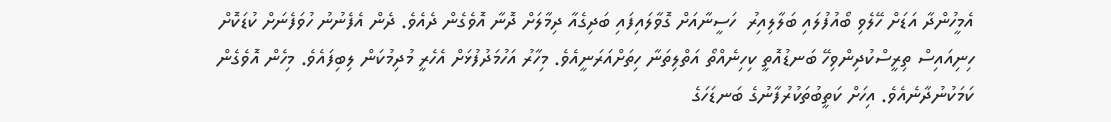އެމީހުންދާ އަޑަށް ހޭލެވި ބޯއުފުލައި ބަލާލިއިރު  ހަސީނާއަށް ގޮވާލައިފައި ބަދިގެއާ ދިމާލަށް ދޮނާ އޮވެގެން ދެއެވެ. ދެން އެފެނުނު ހުވަފެނަށް ކުޑަކޮށް ހިނިއައިސް ތިރީސްކުދިންވިހޭ ބަނޑުއޮތީ ކިހިނެއްތޯ އަތްލިތަނާ ހިތަށްއަރަނީއެވެ. މިހާރު އަހުމަދުފުޅަށް އެހެރީ މުދިމުކަން ލިބިފައެވެ. މިހެން އޮވެގެން ކަމަކުނުދާނެއެވެ. އިހަށް ކަތީބުތަކުރުފާނުގެ ބަނޑަހަގެ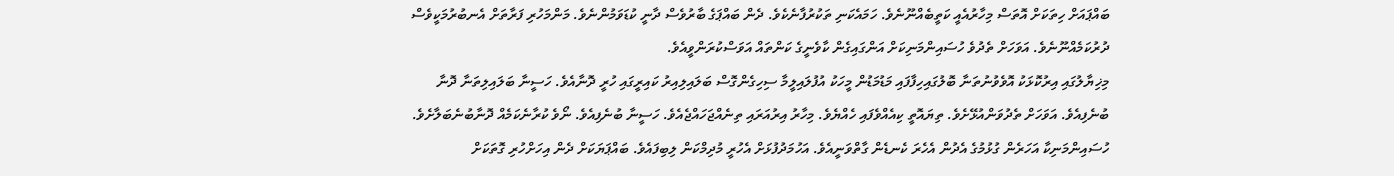ބައްޕައަށް ހިތަކަށް އޮތަސް މިހާރުއެއީ ކަތީބެއްނޫނެވެ. ހަމައެކަނި ތަކުރުފާނެކެވެ. ދެން ބައްޕަގެ ބާރުވެސް ދާނީ ކުޑަވަމުންނެވެ. މަންމަހުރި ފަރާތަށް އެނބުރުމަކީވެސް ދުރުކަމެއްނޫނެވެ. އަވަހަށް ތެދުވެ ހުސައިންމަނިކަށް އަންގައިގެން ކާވެނީގެ ކަންތައް އަވަސްކުރަންވީއެވެ.
މިޚިޔާލުގައި އިރުކޮޅަކު އޮވެވުނުތަނާ ބޮލުގައިހިފާފައި މަޑުމަޑުން މީހަކު އުފުލައިލީމާ ސިހިގެންގޮސް ބަލައިލިއިރު ކައިރީގައި ހުރީ ދޮނާއެވެ. ހަސީނާ ބަލައިލިތަނާ ދޮނާ ބުނެފިއެވެ. އަވަހަށް ތެދުވަންއުޅޭށެވެ. ތިޔައޮތީ ކިއެއްވެފައި ހެއްޔެވެ. މިހާރު އިރުއަރައި ތިނެއްޖަހައްޖެއެވެ. ހަސީނާ ބުނެފިއެވެ. ނޯވެ ކުރާނެކަމެއް ދޮނާބުނެބަލާށެވެ. ހުސައިންމަނިކާ އަހަރެން ގުޅުމުގެ އެދުން އެހެރަ ކެނޑެން ގާތްވަނީއެވެ. އަހުމަދުފުޅަށް އެހުރީ މުދިމްކަން ލިބިފައެވެ. ބައްޕަޔަކަށް ދެން އިހަށްހުރި ގޮތަކަށް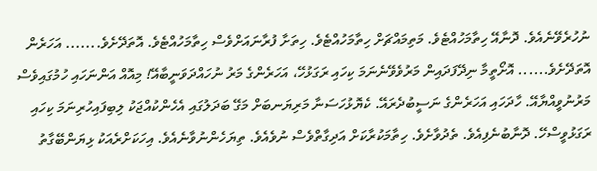ނުހުރެވޭނެއެވެ. ދޮނާއޭ ހިތާމަހުއްޓެވެ. މަތިމައްޗަށް ހިތާމަހުއްޓެވެ. ހިތަށާ ފުރާނައަށްވެސް ހިތާމަހުއްޓެވެ. އޮތަދޭށެވެ....... އަހަރެން އޮތަދޭށެވެ...... އޮށޯތީމާ ނިދޭފަދައިން މަރުވެވޭނެނަމަ ކިހައި ރަގަޅުހޭ، އަހަރެންގެ މަރު ނުހައްދަވަނީބާއޭ! މިއޮއް އަންނަހައި ހުމުގައިވެސް މަރުނުވީއްޔާއޭ. ހާދަހައި އަހަރެންގެ ނަސީބުދެރައޭ. ކެޔޮޅުހަސަނާ މަރިޔަނބަށް މަގޭ ބަދަލުގައި އެހެންކުއްޖަކު ލިބިފައިހުރިނަމަ ކިހައި ރަގަޅުވީސްހޭ. ދޮނާބުނެފިއެވެ. ތެދުވާށެވެ. ހިތާމަކުރާކަށް އަދިގާތްވެސް ނުވެއެވެ. ތިޔަހެންނުވާނެއެވެ. އިހަކަށްރެއަކު ޅިޔަންބޭގާތު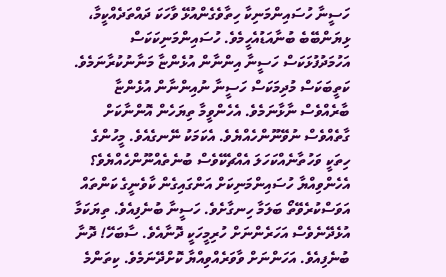ހަސީނާ ހުސައިންމަނިކާ ހިތާވެގެންއުޅޭ ވާހަކަ ދައްތަދެއްކީމާ،  ޅިޔަންބޭބެ ބުނާއަޑުއެހީމެވެ. ހުސައިންމަނިކަކަސް އަހުމަދުފުޅަކަސް ހަސީނާ އިންނާން އުޅެންޏާ މަނާނުކުރާނަމެވެ. ކަތީބަކަސް މުދިމަކަސް ހަސީނާ ނުއިންނާން އުޅެންޏާ ބާރެއްވެސް ނާޅާނަމެވެ. އެހެންވީމާ ތިޔަހެން އޮންނާކަށް ގާތެއްވެސް ނުވޭނޫންހެއްޔެވެ. އެކަމަކު ނޭނގެއެވެ. މީހުންގެ ހިތަކީ ވަހުތާނެއްކަހަލަ އެއްޗެކޭވެސް ބުނެތެއްނޫންހެއްޔެވެ؟ އެހެންވިއްޔާ ހުސައިންމަނިކަށް އަންގައިގެން ކާވެނީގެ ކަންތައް އަވަސްކުރެވޭތޯ ބަލަމާ ހިނގާށެވެ. ހަސީނާ ބުނެފިއެވެ. ތިޔަކަމާ އުޅެދޭނެވެސް އަހަރެންނަށް ހުރިމީހަކީ ދޮނާއެވެ. ސާބަހޭ! ދޮނާ ބުނެފިއެވެ. އަހަންނަށް ވާވަރެއްވިއްޔާ ކޮށްދޭނަމެވެ. ކިތަންމެ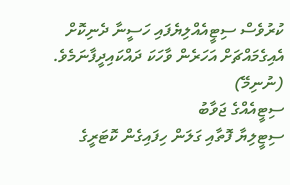ކުރުވެސް ސިޓީއެއްލިޔެފައި ހަސީނާ ދެނިކޮށް އެއިގެމައްޗަށް އަހަރެން ވާހަކަ ދައްކައިދީފާނަމެވެ.
(ނުނިމޭ)
ސިޓީއެއްގެ ޖަވާބު
ސިޓީލިޔާ ފޮތާއި ގަލަން ހިފައިގެން ކޮޓަރީގެ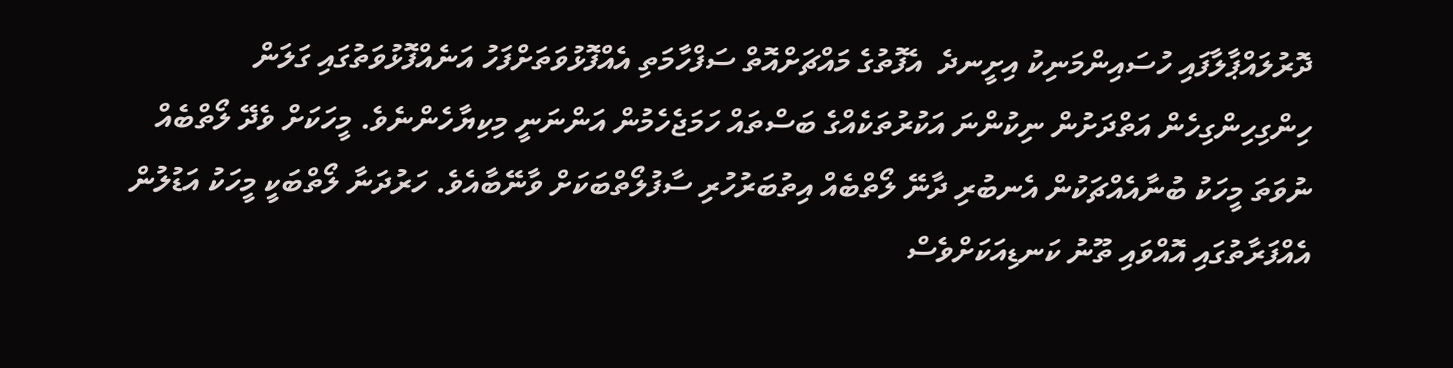ދޮރުލައްޕާލާފައި ހުސައިންމަނިކު އިށީނދެ  އެފޮތުގެ މައްޗަށްއޮތް ސަފްހާމަތި އެއްފޮޅުވަތަށްފަހު އަނެއްފޮޅުވަތުގައި ގަލަން ހިންގިހިންގިހެން އަތްދަށުން ނިކުންނަ އަކުރުތަކެއްގެ ބަސްތައް ހަމަޖެހެމުން އަންނަނީ މިކިޔާހެންނެވެ. މީހަކަށް ވެދޭ ލޯތްބެއް ނުވަތަ މީހަކު ބުނާއެއްޗަކުން އެނބުރި ދާނޭ ލޯތްބެއް އިތުބަރުހުރި ސާފުލޯތްބަކަށް ވާނޭބާއެވެ. ހަރުދަނާ ލޯތްބަކީ މީހަކު އަޑުލުން އެއްފަރާތުގައި އޮއްވައި ތޫނު ކަނޑިއަކަށްވެސް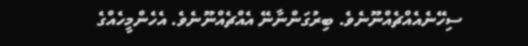ސިހޭނެއެއްޗެއްނޫނެވެ. ބިރުގަންނާނޭ އެއްޗެއްނޫނެވެ. އެހެންމީހެއްގެ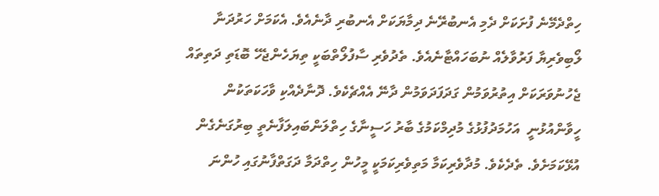ހިތްދެމޭނެ ފުށަކަށް ދެމި އެނބުރޭނެ ދިމާޔަކަށް އެނބުރި ދާނެއެވެ. އެކަމަށް ހަރުދަނާ ލޯބިވެރިޔާ ފަރުވާލެއް ނުބަހައްޓާނެއެވެ. ތެދުވެރި ސާފުލޯތްބަކީ ތިޔަހެންޖެހޭ ބޮޑަތި ދަތިތައް ޖެހުނުވަރަކަށް އިތުރުވަމުން ގަދަފަދަވަމުން ދާނޭ އެއްޗެކެވެ. ދޮނާދެއްކި ވާހަކަތަކުން ހީވާންއުޅުނީ  އަހުމަދުފުޅުގެ މުދިމްކަމުގެ ބާރު ހަސީނާގެ ހިތްލަންބައިލަފާނެތީ ބިރުގަނެގެން އުޅޭކަމަށެވެ. ތެދެކެވެ. މުދާވެރިކަމާ މަތިވެރިކަމަކީ މީހުން ހިތްދަމާ ދަގަތްފާނުގައި ހުންނަ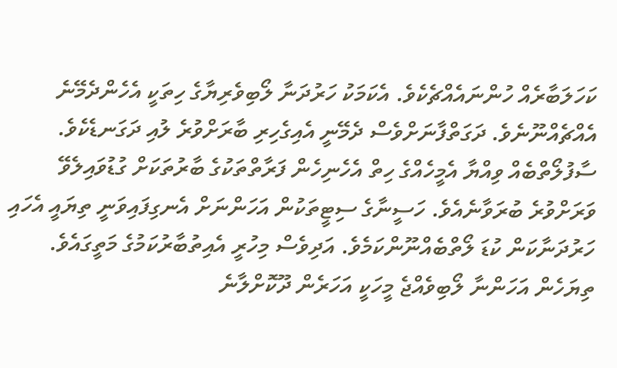ކަހަލަބާރެއް ހުންނައެއްޗެކެވެ. އެކަމަކު ހަރުދަނާ ލޯބިވެރިޔާގެ ހިތަކީ އެހެންދެމޭނެ އެއްޗެއްނޫނެވެ. ދަގަތްފާނަށްވެސް ދެމޭނީ އެއިގެހިރި ބާރަށްވުރެ ލުއި ދަގަނޑެކެވެ. ސާފުލޯތްބެއް ވިއްޔާ އެމީހެއްގެ ހިތް އެހެނިހެން ފަރާތްތަކުގެ ބާރުތަކަށް ގުޑުވައިލެވޭ ވަރަށްވުރެ ބުރަވާނެއެވެ. ހަސީނާގެ ސިޓީތަކުން އަހަންނަށް އެނގިފައިވަނީ ތިޔައީ އެހައި ހަރުދަނާކަން ކުޑަ ލޯތްބެއްނޫންކަމެވެ. އަދިވެސް މިހުރީ އެއިތުބާރުކަމުގެ މަތީގައެވެ. ތިޔަހެން އަހަންނާ ލޯބިވެއްޖެ މީހަކީ އަހަރެން ދޫކޮށްލާނެ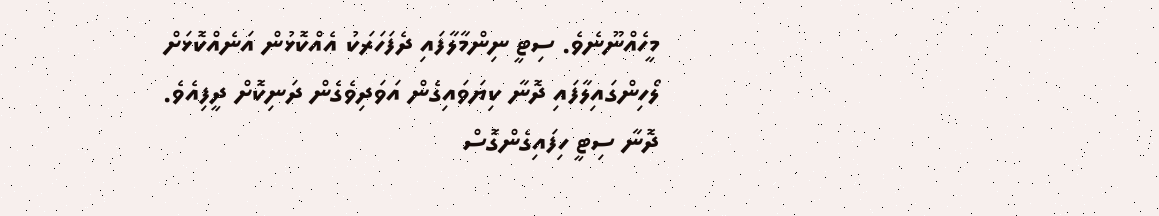މީހެއްނޫނެވެ. ސިޓީ ނިންމާލާފައި ދެފަހަރަކު އެއްކޮޅުން އަނެއްކޮޅަށް ލޯހިންގައިލާފައި ދޮނާ ކިޔަވައިގެން އަވަދިވެގެން ދަނިކޮށް ދީފިއެވެ.
ދޮނާ ސިޓީ ހިފައިގެންގޮސް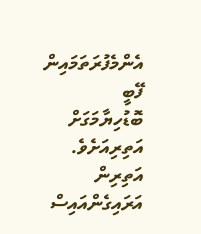އެންމެފުރަތަމައިން ފޭބީ ބޮޑުހިޔާމަގަށް އަތިރިއަށެވެ. އަތިރިން އަރައިގެންއައިސް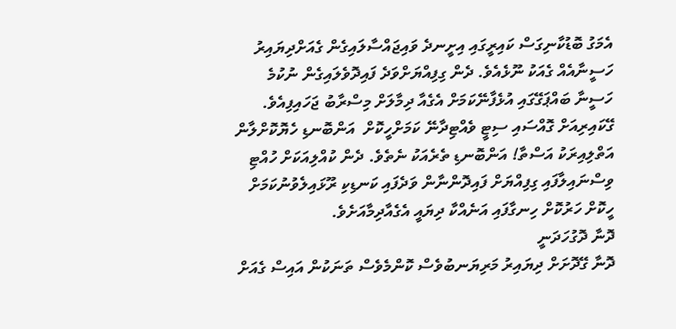އެމަގު ބޮޑުކާނިގަސް ކައިރީގައި އިށީނދެ ވައިޖައްސާލައިގެން ގެއަށްދިޔައިރު ހަސީނާއެއް ގެއަކު ނޫޅެއެވެ. ދެން ގިފިއްޔަށްވަދެ ފައިދޮވެލައިގެން ނުކުމެ ހަސީނާ ބައްޕަގޭގައި އުޅެފާނޭކަމަށް އެގެއާ ދިމާލަށް މިސްރާބު ޖަހައިފިއެވެ. ގޭކައިރިއަށް ގޮއްސައި ސިޓީ ވެއްޓިދާނޭ ކަމަށްހީކޮށް  އަންބޮނޑި ހެޔޮކޮށްލާން އަތްލިއިރަކު އަސްތާ! އަންބޮނޑި ތެރެއަކު ނެތެވެ. ދެން ކުއްލިއަކަށް ހުއްޓި ވިސްނައިލާފައި ގިފިއްޔަށް ފައިދޮންނާން ވަދެފައި ކަނޑިކި ރޫޅައިލެވުނުކަމަށް ހީކޮށް ހަރުކޮށް ހިނގާފައި އަނެއްކާ ދިޔައީ އެގެއާދިމާއަށެވެ.
ދޮނާ ދޮގުހަދަނީ
ދޮނާ ގޭދޮށަށް ދިޔައިރު މަރިޔަނބުވެސް ކޮންމެވެސް ތަނަކުން އައިސް ގެއަށް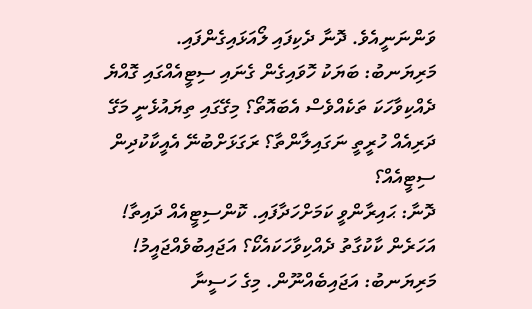ވަންނަނީއެވެ. ދޮނާ ދެކިފައި ލޯއަޅައިގެންފައި.
މަރިޔަނބު: ބަޔަކު ހޮވައިގެން ގެނައި ސިޓީއެއްގައި ގޮއްޔެ ދެއްކިވާހަކަ ތަކެއްވެސް އެބައޮތޯ؟ މިގޭގައި ތިޔައުޅެނީ މަގޭ ދަރިއެއް ހުރީތީ ނަގައިލާންތާ؟ ރަގަޅަށްބުނޭ އެއީކާކުދިން ސިޓީއެއް؟
ދޮނާ: ޙައިރާންވީ ކަމަށްހަދާފައި. ކޮންސިޓީއެއް ދައިތާ! އަހަރެން ކާކުގާތު ދެއްކިވާހަކައެކޯ؟ އަޖައިބުވެއްޖައީމު!
މަރިޔަނބު: އަޖައިބެއްނޫން. މިގެ ހަސީނާ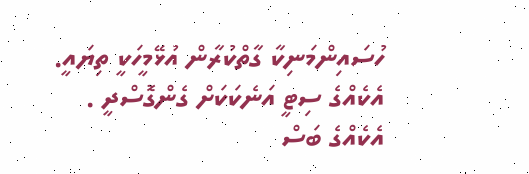ހުސައިންމަނިކާ ގާތްކުރާން އުޅޭމީހަކީ ތިޔައީ. އެކެއްގެ ސިޓީ އަނެކަކަށް ގެންގޮސްދީ . އެކެއްގެ ބަސް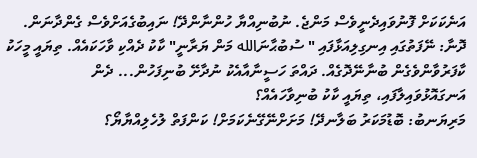އަނެކަކަށް ފޮނުވައިދެނީވެސް މަންޖެ. ނުބުނިއްޔާ ހުންނާންދޭ! ނައިބުގެއަށްވެސް ގެންދާނަން.
ދޮނާ: ނޭފަތުގައި އިނގިލިއަޅާފައި " ސުބުޙާނަالله މަން ޔަރާނީ" ކާކު ދެއްކި ވާހަކައެއް. ތިޔައީ މީހަކު ކާފަރުވާންވެގެން ބުނާނޭދޮގެއް. ދައްތަ ހަސީނާއާއެކު ނުދާށޭ ބުނިފަހުން... ދެން އަނގައޮޅުވައިލާފައި، ތިޔައީ ކާކު ބުނިވާހައެއް؟
މަރިޔަނބު: ބޮޑުމަކަރު ބަލާނދޭ! މަށަށްނޭގޭނެކަމަށް! ކަންފަތް ލުހެލިއްޔާޔޯ؟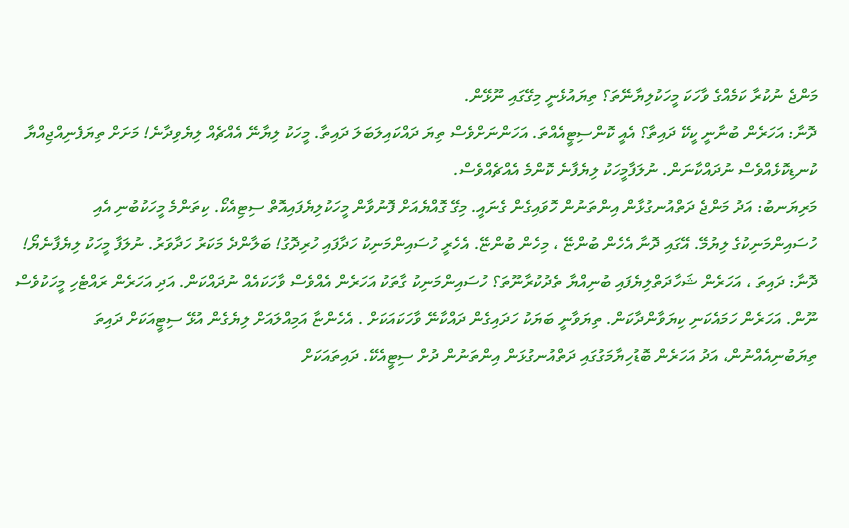މަންޖެ ނުކުރާ ކަމެއްގެ ވާހަކަ މީހަކުލިޔާނޭތަ؟ ތިޔައުޅެނީ މިގޭގައި ނޫޅޭން.
ދޮނާ: އަހަރެން ބުނާނީ ކީކޭ ދައިތާ؟ އެއީ ކޮންސިޓީއެއްތަ. އަހަންނަށްވެސް ތިޔަ ދައްކައިލަބަލަ ދައިތާ. މީހަކު ލިޔާނޭ އެއްޗެއް ލިޔެވިދާނެ! މަށަށް ތިޔަފެނިއްޖިއްޔާ ކުނޑިކޮޅެއްވެސް ނުދައްކާނަން. ނުލަފާމީހަކު ލިޔެފާނެ ކޮންމެ އެއްޗެއްވެސް.
މަރިޔަނބު: އަދު މަންޖެ ދަތްއުނގުޅާން އިންތަނުން ހޮވައިގެން ގެނައީ. މިގޭ ގޮއްޔެއަށް ފޮނުވާން މީހަކުލިޔެފައިއޮތް ސިޓިއެކޯ. ކިތަންމެ މީހަކުބުނި އެއި ހުސައިންމަނިކުގެ ލިޔުމޭ. އޭގައި ދޮނާ އެހެން ބުންޏޭ ، މިހެން ބުންޏޭ. އެހެރީ ހުސައިންމަނިކު ހަދާފައި ހުރިދޮގު! ބަލާންދެ މަކަރު ހަދާވަރު. ނުލަފާ މީހަކު ލިޔެފާނެޔޯ!
ދޮނާ: ދައިތަ ، އަހަރެން ޝަހާދަތްލިޔެފައި ބުނިއްޔާ ތެދުކުރާނޫތަ؟ ހުސައިންމަނިކު ގާތަކު އަހަރެން އެއްވެސް ވާހަކައެއް ނުދައްކަން. އަދި އަހަރެން ރައްޓެހި މީހަކުވެސް ނޫން. އަހަރެން ހަމައެކަނި ކިޔަވާންދާކަން. ތިޔަވާނީ ބަޔަކު ހަދައިގެން ދައްކާނޭ ވާހަކައަކަށް . އެހެންޏާ އަމިއްލައަށް ލިޔެގެން އުޅޭ ސިޓީއަކަށް ދައިތަ ތިޔަބުނިއެއްނުން، އަދު އަހަރެން ބޮޑުހިޔާމަގުގައި ދަތްއުނގުޅަން އިންތަނުން ދުށް ސިޓީއެކޭ. ދައިތައަކަށް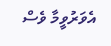އެވަރުވީމާ ވެސް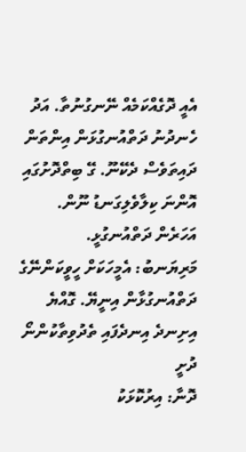އެއީ ދޮގެއްކަމެއް ނޭނގުނުތާ. އަދު ހެނދުނު ދަތްއުނގުޅަން އިންތަން ދައިތަވެސް ދެކޭނޫ. ގޭ ބިތްދޮށުގައި އޮންނަ ކިލާވެލިގަނޑު ނޫން. އަހަރެން ދަތްއުނގުޅީ.
މަރިޔަނބު: އެމީހަކަށް ހީވީކަންނޭގެ ދަތްއުނގުޅާން އިނީޔޭ. ގޮއްޔެ އިށިނދެ އިނދެފައި ތެދުވިތާކުންނޯ ދުށީ
ދޮނާ: އިރުކޮޅަކު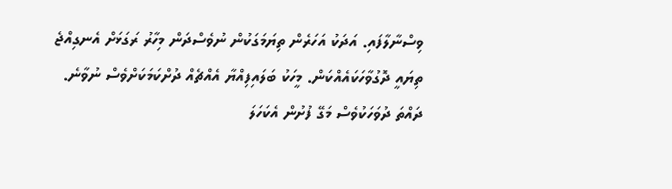ވިސްނާލާފައި. އަދަކު އަހަރެން ތިޔަމަގަކުން ނުވެސްދަން މިހާރު ރަގަޅަށް އެނގިއްޖެ ތިޔައީ ދޮގުވާހަކައެއްކަން. މީހަކު ބަލައިފިއްޔާ އެއްޗެއް ދުށްކަމަކަށްވެސް ނުވާނެ. ދައްތަ ދުވަހަކުވެސް މަގޭ ފުށުން އެކަހަލަ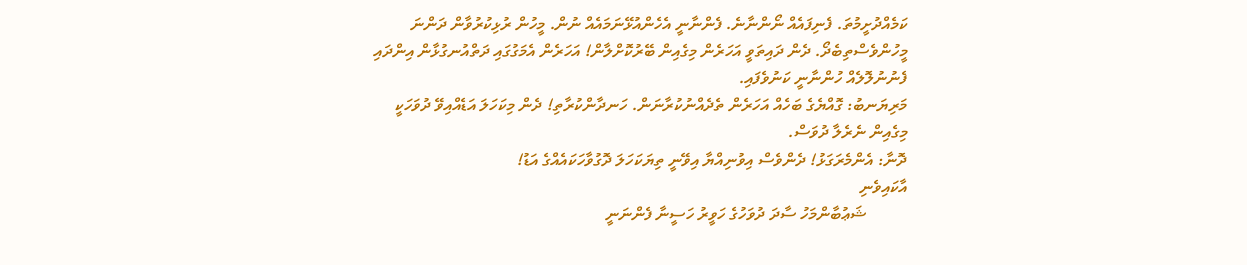ކަމެއްދުށީމުތަ. ފެނިފައެއް ނޯންނާނެ. ފެންނާނީ އެހެންއުޅޭނަމައެއް ނުން. މީހުން ރުޅިކުރުވާން ދަންނަ މީހުންވެސްތިބެދޯ. ދެން ދައިތަވީ އަހަރެން މިގެއިން ބޭރުކޮށްލާން! އަހަރެން އެމަގުގައި ދަތްއުނގުޅާން އިންދައި ފެނުނުލޮލެއް ހުންނާނީ ކަނުވެފައި.
މަރިޔަނބު: ގޮއްޔެގެ ބަހެއް އަހަރެން ތެދެއްނުކުރާނަން. ހަނދާންކުރާތި! ދެން މިކަހަލަ އަޑެއްއިވޭ ދުވަހަކީ މިގެއިން ނެރެލާ ދުވަސް.
ދޮނާ: އެންމެރަގަޅު! ދެންވެސް އިވުނިއްޔާ އިވޭނީ ތިޔަކަހަލަ ދޮގުވާހަކައެއްގެ އަޑު!
އާކައިވެނި
          ޝަޢުބާންމަހު ސާދަ ދުވަހުގެ ހަވީރު ހަސީނާ ފެންނަނީ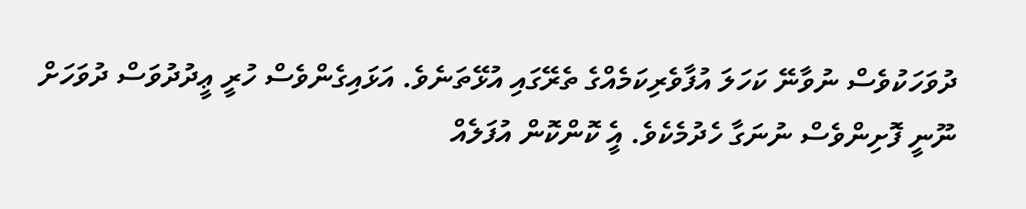ދުވަހަކުވެސް ނުވާނޭ ކަހަލަ އުފާވެރިކަމެއްގެ ތެރޭގައި އުޅޭތަނެވެ. އަޅައިގެންވެސް ހުރީ ޢީދުދުވަސް ދުވަހަށް ނޫނީ ފޮށިންވެސް ނުނަގާ ހެދުމެކެވެ. އެީ ކޮންކޮން އުފަލެއް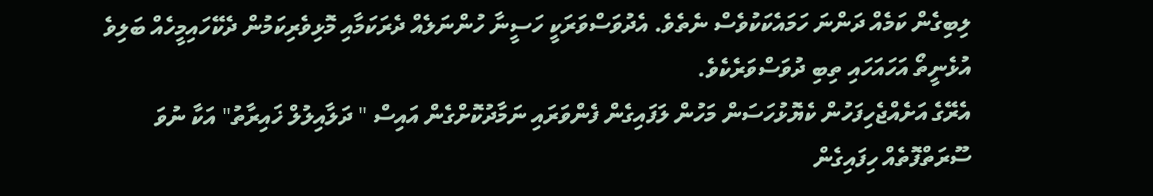ލިބިގެން ކަމެއް ދަންނަ ހަމައެކަކުވެސް ނެތެވެ. އެދުވަސްވަރަކީ ހަސީނާ ހުންނަލެއް ދެރަކަމާއި މޮޅިވެރިކަމުން ދެކޭހައިމީހެއް ބަލިވެ އުޅެނީތޯ އަހައަހައި ތިބި ދުވަސްވަރެކެވެ.
އެރޭގެ އަށެއްޖެހިފަހުން ކެޔޮޅުހަސަން މަހުން ލަފައިގެން ފެންވަރައި ނަމާދުކޮށްގެން އައިސް " ދަލާއިލުލް ޚައިރާތު" އަކާ ނުވަ ސޫރަތްފޮތެއް ހިފައިގެން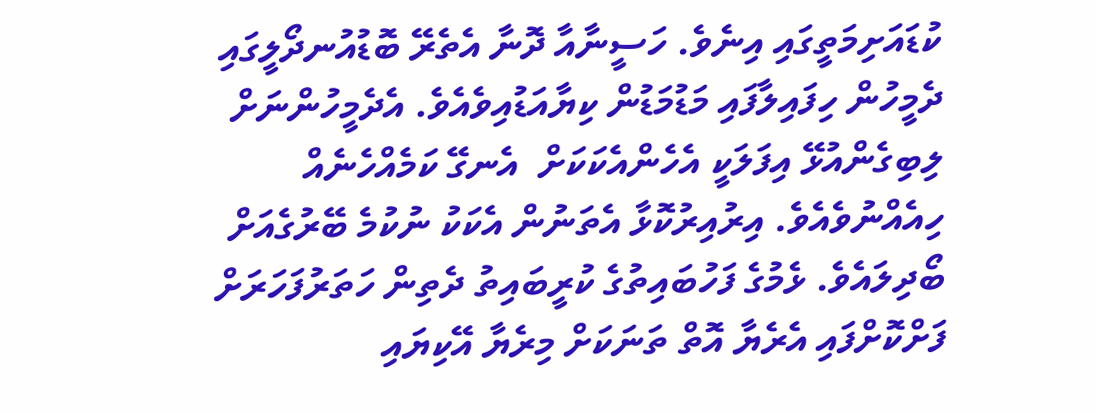ކުޑައަށިމަތީގައި އިނެވެ. ހަސީނާއާ ދޮނާ އެތެރޭ ބޮޑުއުނދޯލީގައި ދެމީހުން ހިފައިލާފައި މަޑުމަޑުން ކިޔާއަޑުއިވެއެވެ. އެދެމީހުންނަށް ލިބިގެންއުޅޭ އިފަލަކީ އެހެންއެކަކަށް  އެނގޭ ކަމެއްހެނެއް ހިއެއްނުވެއެވެ. އިރުއިރުކޮޅާ އެތަނުން އެކަކު ނުކުމެ ބޭރުގެއަށް ބޯދިލައެވެ. ޅެމުގެ ފަހުބައިތުގެ ކުރީބައިތު ދެތިން ހަތަރުފަހަރަށް ފަށްކޮށްފައި އެރެޔާ އޮތް ތަނަކަށް މިރެޔާ އޭކިޔައި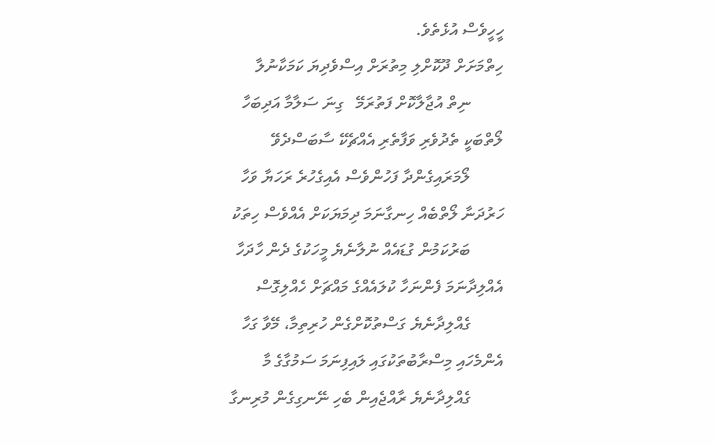ހީހީވެސް އުޅެތެވެ.
ހިތްމަށަށް ދޫކޮށްލި މިތުރަށް އިސްވެދިޔަ ކަމަކާނުލާ
        ނިތް އުޖާލާކޮށް ފަތުރަމޭ   ގިނަ ސަލާމާ އަދިބަހާ
ލޯތްބަކީ ތެދުވެރި ވަފާތެރި އެއްޗެކޭ ސާބަސްދެވޭ
        ލޯމަރައިގެންދާ ފަހުންވެސް އެއިގެހުރެ ރަހަޔާ ވަހާ
ހަރުދަނާ ލޯތްބެއް ހިނގާނަމަ ދިމަޔަކަށް އެއްވެސް ހިތަކު
        ބަރުކަމުން ގުޑައެއް ނުލާނެޔެ މީހަކުގެ ދެން ހާދަހާ
އެއްލިދާނަމަ ފެންނަހާ ކުލައެއްގެ މައްޗަށް ހެއްލިގޮސް
        ގެއްލިދާނެޔެ ގަސްތުކޮށްގެން ހުރިތިމާ، މޭވާ ގަހާ
އެންމެހައި މިސްރާބުތަކުގައި ލައިފިނަމަ ސަމުގާގެ މާ
        ގެއްލިދާނެޔެ ރާއްޖެއިން ބެހި ނޭނގިގެން މުރިނގާ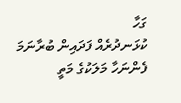ގަހާ
ކުޅަނދުރެއް ފަދައިން ބުރާނަމަ ފެންނަހާ މަލަކުގެ މަތީ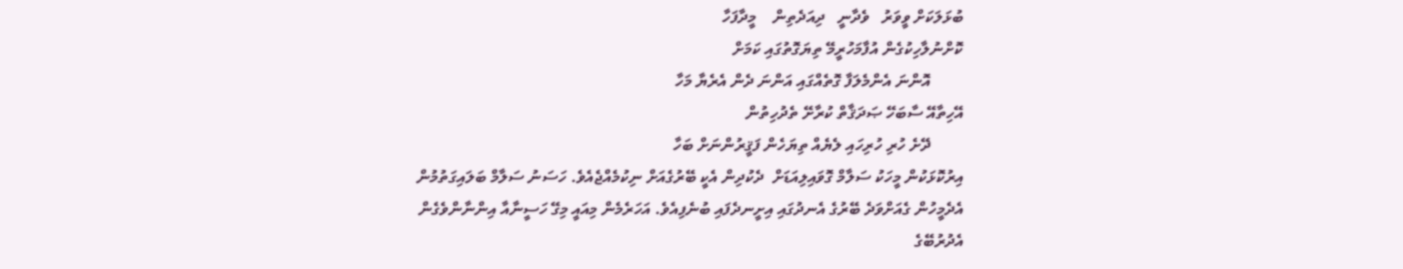ބުޅަލަކަށް ވީވަރު   ވެދާނީ   ދިއަދެތިން    މީދާފަހާ
ކޮށްނުލާހިކުގެން އުފާމަހުރީމޭ ތިޔަގޮތުގައި ކަމަށް
        އޮންނަ އެންމެލަފާ ގޮތެއްގައި އަންނަ ދެން އެރެޔާ މަހާ
އޭހިތާއޭ ސާބަހޭ ޞަދަޤާތް ކުރާށޭ ތެދުހިތުން
        ދޭށެ ހުރި ހުރިހައި ލެޔެއް ތިޔަހެން ފަޤީރުންނަށް ބަހާ
އިރުކޮޅަކުން މީހަކު ސަލާމް ގޮވައިލިއަޑަށް  ދެކުދިން އެކީ ބޭރުގެއަށް ނިކުމެއްޖެއެވެ. ހަސަނު ސަލާމް ބަލައިގަތުމުން އެދެމީހުން ގެއަށްވަދެ ބޭރުގެ އެނދުގައި އިށީނދެފައި ބުނެފިއެވެ. އަހަރެމެން މިއައީ މިގޭ ހަސީނާއާ އިންނާންވެގެން އެދުރުބޭގެ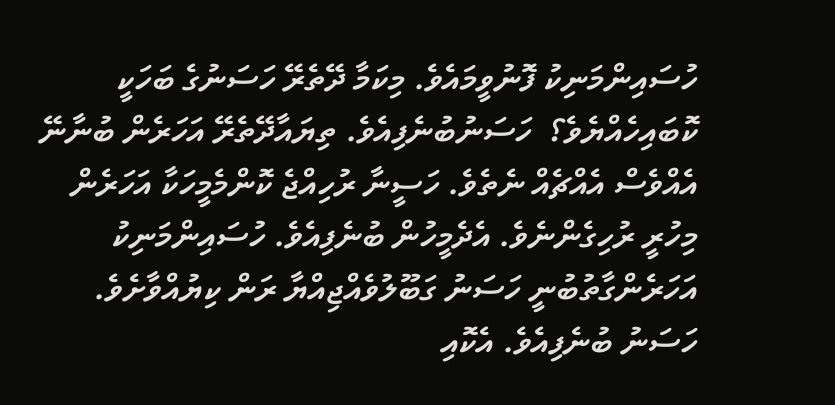ހުސައިންމަނިކު ފޮނުވީމައެވެ. މިކަމާ ދޭތެރޭ ހަސަނުގެ ބަހަކީ ކޮބައިހެއްޔެވެ؟  ހަސަނުބުނެފިއެވެ. ތިޔައާދޭތެރޭ އަހަރެން ބުނާނޭ އެއްވެސް އެއްޗެއް ނެތެވެ. ހަސީނާ ރުހިއްޖެ ކޮންމެމީހަކާ އަހަރެން މިހުރީ ރުހިގެންނެވެ. އެދެމީހުން ބުނެފިއެވެ. ހުސައިންމަނިކު އަހަރެންގާތުބުނީ ހަސަނު ގަބޫލުވެއްޖިއްޔާ ރަން ކިޔުއްވާށެވެ. ހަސަނު ބުނެފިއެވެ. އެކޮއި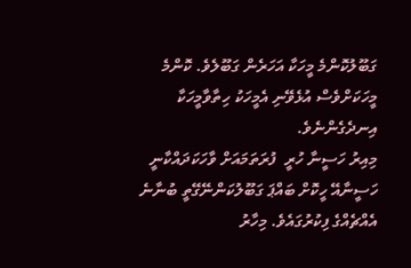ގަބޫލުކޮންމެ މީހަކާ އަހަރެން ގަބޫލެވެ. ކޮންމެ މީހަކަށްވެސް އުޅެވޭނި އެމީހަކު ހިތާވާމީހަކާ އިނދެގެންނެވެ.
މިއިރު ހަސީނާ ހުރީ  ފުރަތަމައަށް ވާހަކަދައްކާނީ ހަސީނާއޭ ހީކޮށް ބައްޕަ ގަބޫލުކަންނޭގޭތީ ބުނާނެ އެއްޗެއްގެ ފިކުރުގައެވެ. މިހާރު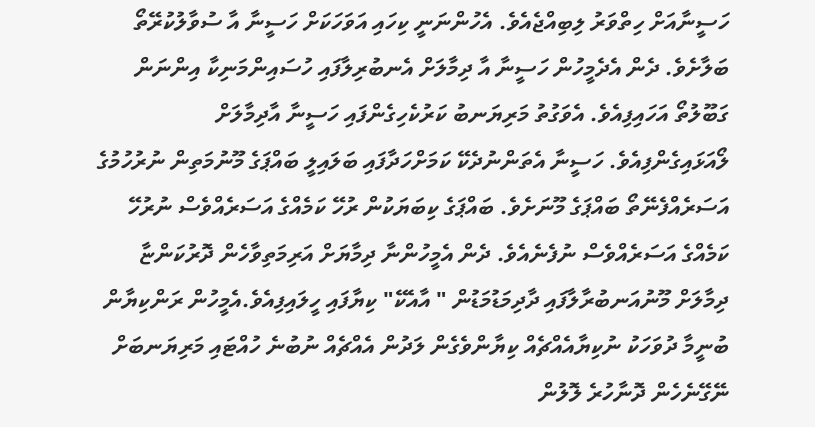ހަސީނާއަށް ހިތްވަރު ލިބިއްޖެއެވެ. އެހުންނަނީ ކިހައި އަވަހަކަށް ހަސީނާ އާ ސުވާލުކުރޭތޯ ބަލާށެވެ. ދެން އެދެމީހުން ހަސީނާ އާ ދިމާލަށް އެނބުރިލާފައި ހުސައިންމަނިކާ އިންނަން ގަބޫލުތޯ އަހައިފިއެވެ. އެވަގުތު މަރިޔަނބު ކަރުކެހިގެންފައި ހަސީނާ އާދިމާލަށް ލޯއަޅައިގެންފިއެވެ. ހަސީނާ އެތަންނުދެކޭ ކަމަށްހަދާފައި ބަލައިލީ ބައްޕަގެ މޫނުމަތިން ނުރުހުމުގެ އަސަރެއްފެނޭތޯ ބައްޕަގެ މޫނަށެވެ. ބައްޕަގެ ކިބަޔަކުން ރުހޭ ކަމެއްގެ އަސަރެއްވެސް ނުރުހޭ ކަމެއްގެ އަސަރެއްވެސް ނުފެނެއެވެ. ދެން އެމީހުންނާ ދިމާޔަށް އަރިމަތިވާހެން ދޮރުކަންޏާ ދިމާލަށް މޫނުއަނބުރާލާފައި ދާދިމަޑުމަޑުން " އާއެކޭ" ކިޔާފައި ހީލައިފިއެވެ.އެމީހުން ރަންކިޔާން ބުނީމާ ދުވަހަކު ނުކިޔާއެއްޗެއް ކިޔާންވެގެން ލަދުން އެއްޗެއް ނުބުނެ ހުއްޓައި މަރިޔަނބަށް  ނޭގޭނެހެން ދޮނާހުރެ ލޮލުން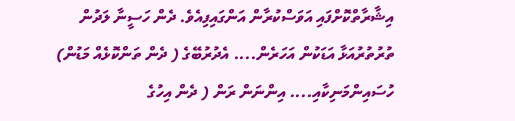އިޝާރާތްކޮށްފައި އަވަސްކުރާން އަންގައިފިއެވެ. ދެން ހަސީނާ ލަދުން ތުރުތުރުއަޅާ އަޑަކުން އަހަރެން.... އެދުރުބޭގެ ( ދެން ތަންކޮޅެއް މަޑުން) ހުސައިންމަނިކާއި.... އިންނަން ރަން ( ދެން އިހުގެ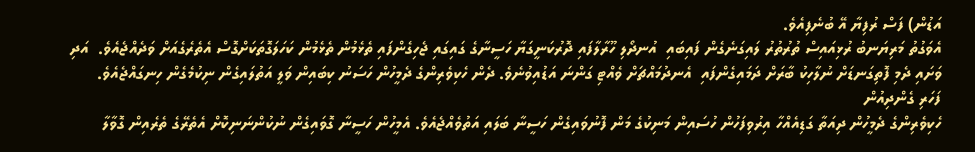އަޑުން) ފަސް ރުފިޔާ އޭ ބުނެފިއެވެ.
އެވަގުތު މަރިޔަނބު ރުޅިއައިސް ތުރުތުރު ލައިގަނެގެން ފައިބައި  އުނދޯލި ހޫރާލާފައި ދޮރުކަނީގަޔާ ހަސީނާގެ ގައިގައި ޖެހިގެންފައި ތެޅެމުން ތެޅެމުން ކަހަލަގޮތަކަށްގޮސް އެތެރެގެއަށް ވަދެއްޖެއެވެ.  އަދި ވަށައި ދެމި ފޮތިގަނޑަށް ނުލާހިކު ބާރަށް ދަމައިގެންފައި  އެނދުމައްޗަށް ވެއްޓި ގަންނަ އަޑުއިވުނެވެ. ދެން ހެކިވެރިންގެ ދެމީހުން ހަސަނު ކިބައިން ވަލީ އަތުލައިގެން ނިކުމެގެން ހިނގައްޖެއެވެ.
ފަހަރި ގެންދިއުން
ހެކިވެރިންގެ ދެމީހުން ދިއަތާ ގަޑިއެއްހާ އިރުވިފަހުން ހުސައިން މަނިކުގެ މަން ފޮނުވައިގެން ހަސީނާ ބަލައި އަތުވެއްޖެއެވެ. އެމީހުން ހަސީނާ ގޮވައިގެން ނުކުންނަނިކޮށް އެތެރޭގެ ތެރެއިން ގޮވާލާ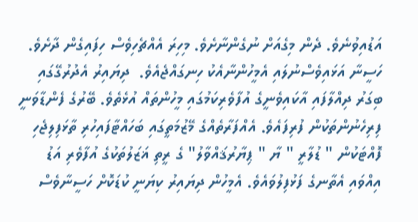އަޑުއިވުނެވެ. ދެން މިގެއަށް ނުގެންނާށެވެ. މިހިރަ އެއްޗެހިވެސް ހިފައިގެން ދާށެވެ. ހަސީނާ އަޅައިވެސްނުލައި އެމީހުންނާއެކު ހިނގައްޖެއެވެ.  ދިޔައިރު އެދުރުގޭގައި ބިގަރު ދިއްލާފައި އާކައިވެނީގެ އުފާވެރިކަމުގައި މީހުންތައް އުޅެތެވެ. ބޭރުގެ ފެންޑާވަނީ ފިރިހެނުންތަކުން ފުރިފައެވެ. އެއްފަރާތެއްގެ މޭޒުމަތީގައި ބަހައްޓާފައިހުރި ތާޅަފިލިޖެހި ފޮއްޓަކުން " ޑުލާރީ " ޔާ " ޕިޔާރުޤައްވާލު" ގެ ރީތި ޣަޒަލުތަކުގެ އުފާވެރި އަޑު އިއްވައި އެތާނގެ ފަޅުފިލުވައެވެ. އެމީހުން ދިޔައިރު ކިޔަނީ ކުޑަކޮށް ހަސީނާވެސް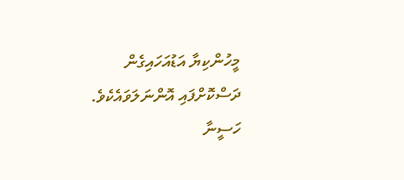މީހުންކިޔާ އަޑުއަހައިގެން ދަސްކޮށްފައި އޮންނަލަވައެކެވެ.
ހަސީނާ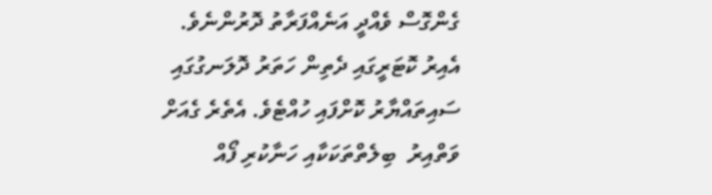ގެންގޮސް ވެއްދީ އަނެއްފަރާތު ދޮރުންނެވެ. އެއިރު ކޮޓަރީގައި ދެތިން ހަތަރު ދޮލަނގުގައި ސައިތައްޔާރު ކޮށްފައި ހުއްޓެވެ. އެތެރެ ގެއަށް ވަތްއިރު  ބިލެތްތަކަކާއި ހަނާކުރި ފޯއް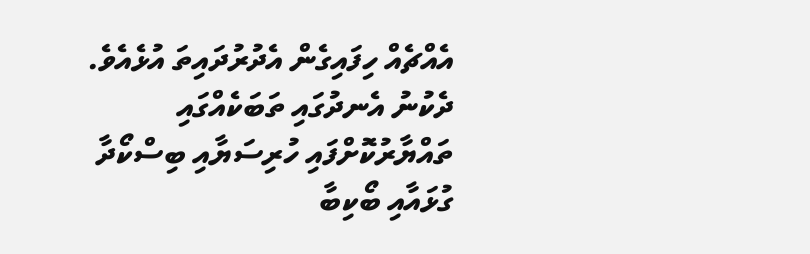އެއްޗެއް ހިފައިގެން އެދުރުދައިތަ އުޅެއެވެ. ދެކުނު އެނދުގައި ތަބަކެއްގައި ތައްޔާރުކޮށްފައި ހުރިސަޔާއި ބިސްކޯދާ ގުޅައާއި ބޯކިބާ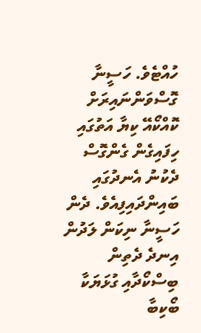ހުއްޓެވެ. ހަސީނާ ގޮސްވަންނައިރަށް ކޮއްކޯއޭ ކިޔާ އަތުގައި ހިފައިގެން ގެންގޮސް ދެކުނު އެނދުގައި ބައިންދައިފިއެވެ. ދެން ހަސީނާ ނިކަން ލަދުން  އިނދެ ދެތިން ބިސްކޯދާއި ގުޅަޔަކާ ބޯކިބާ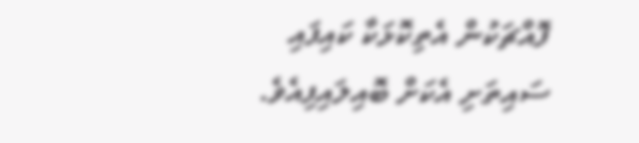ފޮއްޗަކުން އެތިކޮޅަކާ ކައިފައި ސައިތަށި އެކަށް ބޮއިލައިފިއެވެ.